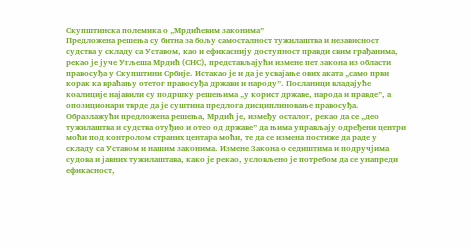Скупштинска полемика о „Мрдићевим законима”
Предложена решења су битна за бољу самосталност тужилаштва и независност судства у складу са Уставом, као и ефикаснију доступност правди свим грађанима, рекао је јуче Угљеша Мрдић (СНС), представљајући измене пет закона из области правосуђа у Скупштини Србије. Истакао је и да је усвајање ових аката „само први корак ка враћању отетог правосуђа држави и народу”. Посланици владајуће коалиције најавили су подршку решењима „у корист државе, народа и правде”, а опозиционари тврде да је суштина предлога дисциплиновање правосуђа.
Образлажући предложена решења, Мрдић је, између осталог, рекао да се „део тужилаштва и судства отуђио и отео од државе” да њима управљају одређени центри моћи под контролом страних центара моћи, те да се измена постиже да раде у складу са Уставом и нашим законима. Измене Закона о седиштима и подручјима судова и јавних тужилаштава, како је рекао, условљено је потребом да се унапреди ефикасност,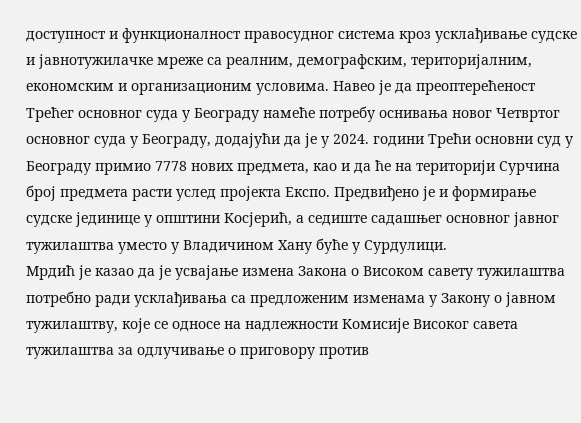доступност и функционалност правосудног система кроз усклађивање судске и јавнотужилачке мреже са реалним, демографским, територијалним, економским и организационим условима. Навео је да преоптерећеност Трећег основног суда у Београду намеће потребу оснивања новог Четвртог основног суда у Београду, додајући да је у 2024. години Трећи основни суд у Београду примио 7778 нових предмета, као и да ће на територији Сурчина број предмета расти услед пројекта Експо. Предвиђено је и формирање судске јединице у општини Косјерић, а седиште садашњег основног јавног тужилаштва уместо у Владичином Хану буће у Сурдулици.
Мрдић је казао да је усвајање измена Закона о Високом савету тужилаштва потребно ради усклађивања са предложеним изменама у Закону о јавном тужилаштву, које се односе на надлежности Комисије Високог савета тужилаштва за одлучивање о приговору против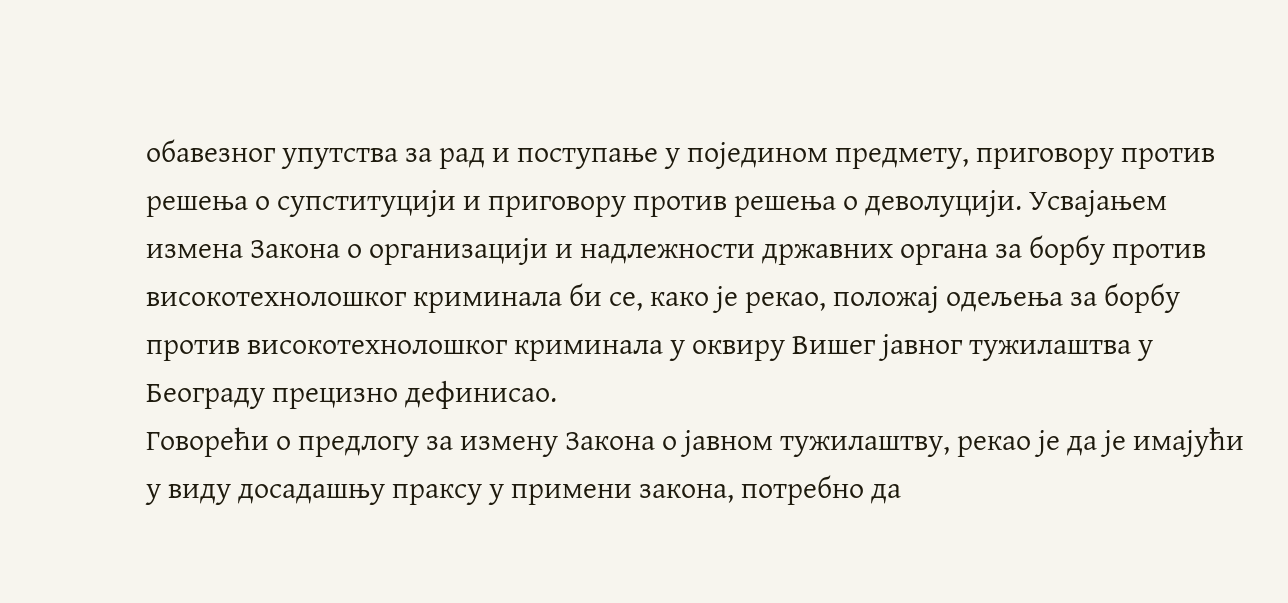обавезног упутства за рад и поступање у поједином предмету, приговору против решења о супституцији и приговору против решења о деволуцији. Усвајањем измена Закона о организацији и надлежности државних органа за борбу против високотехнолошког криминала би се, како је рекао, положај одељења за борбу против високотехнолошког криминала у оквиру Вишег јавног тужилаштва у Београду прецизно дефинисао.
Говорећи о предлогу за измену Закона о јавном тужилаштву, рекао је да је имајући у виду досадашњу праксу у примени закона, потребно да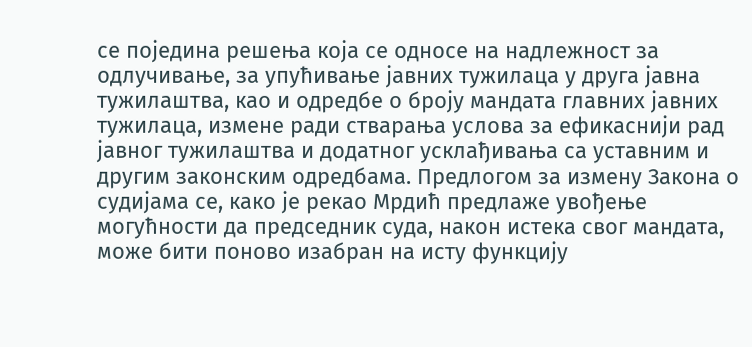се поједина решења која се односе на надлежност за одлучивање, за упућивање јавних тужилаца у друга јавна тужилаштва, као и одредбе о броју мандата главних јавних тужилаца, измене ради стварања услова за ефикаснији рад јавног тужилаштва и додатног усклађивања са уставним и другим законским одредбама. Предлогом за измену Закона о судијама се, како је рекао Мрдић предлаже увођење могућности да председник суда, након истека свог мандата, може бити поново изабран на исту функцију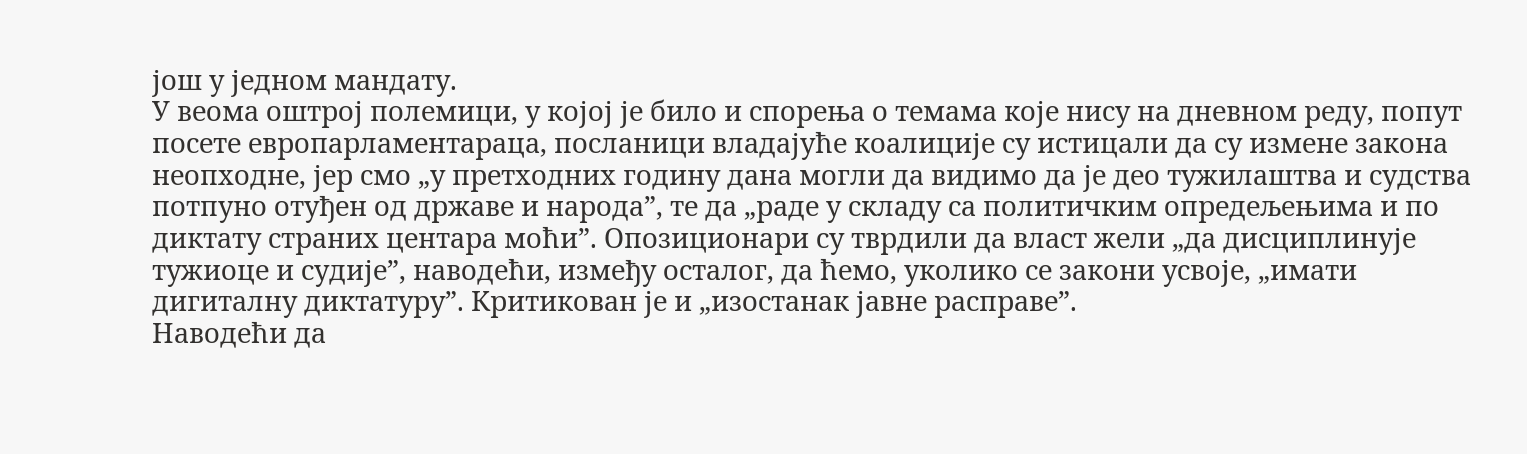још у једном мандату.
У веома оштрој полемици, у којој је било и спорења о темама које нису на дневном реду, попут посете европарламентараца, посланици владајуће коалиције су истицали да су измене закона неопходне, јер смо „у претходних годину дана могли да видимо да је део тужилаштва и судства потпуно отуђен од државе и народа”, те да „раде у складу са политичким опредељењима и по диктату страних центара моћи”. Опозиционари су тврдили да власт жели „да дисциплинује тужиоце и судије”, наводећи, између осталог, да ћемо, уколико се закони усвоје, „имати дигиталну диктатуру”. Критикован је и „изостанак јавне расправе”.
Наводећи да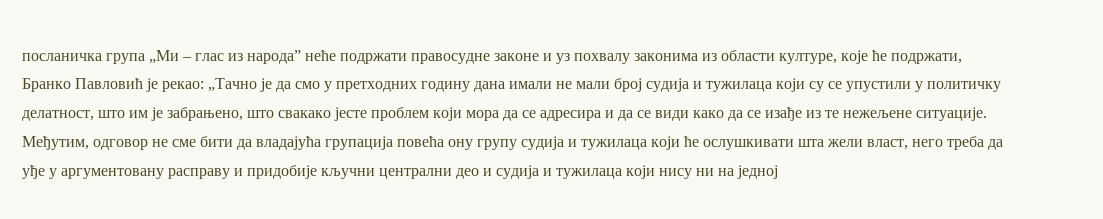посланичка група „Ми – глас из народа” неће подржати правосудне законе и уз похвалу законима из области културе, које ће подржати, Бранко Павловић је рекао: „Тачно је да смо у претходних годину дана имали не мали број судија и тужилаца који су се упустили у политичку делатност, што им је забрањено, што свакако јесте проблем који мора да се адресира и да се види како да се изађе из те нежељене ситуације. Међутим, одговор не сме бити да владајућа групација повећа ону групу судија и тужилаца који ће ослушкивати шта жели власт, него треба да уђе у аргументовану расправу и придобије кључни централни део и судија и тужилаца који нису ни на једној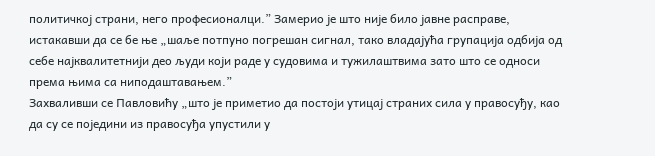политичкој страни, него професионалци.” Замерио је што није било јавне расправе, истакавши да се бе ње „шаље потпуно погрешан сигнал, тако владајућа групација одбија од себе најквалитетнији део људи који раде у судовима и тужилаштвима зато што се односи према њима са ниподаштавањем.”
Захваливши се Павловићу „што је приметио да постоји утицај страних сила у правосуђу, као да су се поједини из правосуђа упустили у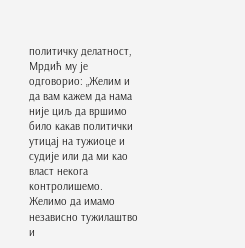политичку делатност, Мрдић му је одговорио: „Желим и да вам кажем да нама није циљ да вршимо било какав политички утицај на тужиоце и судије или да ми као власт некога контролишемо. Желимо да имамо независно тужилаштво и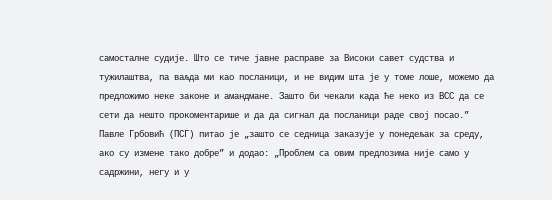самосталне судије. Што се тиче јавне расправе за Високи савет судства и тужилаштва, па ваљда ми као посланици, и не видим шта је у томе лоше, можемо да предложимо неке законе и амандмане. Зашто би чекали када ће неко из ВСС да се сети да нешто прокоментарише и да да сигнал да посланици раде свој посао.”
Павле Грбовић (ПСГ) питао је „зашто се седница заказује у понедељак за среду, ако су измене тако добре” и додао: „Проблем са овим предлозима није само у садржини, негу и у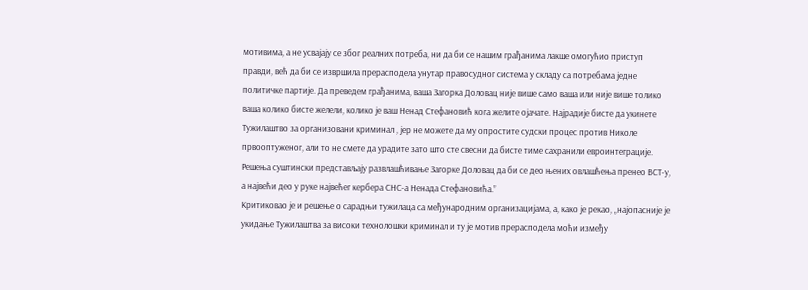мотивима, а не усвајају се због реалних потреба, ни да би се нашим грађанима лакше омогућио приступ правди, већ да би се извршила прерасподела унутар правосудног система у складу са потребама једне политичке партије. Да преведем грађанима, ваша Загорка Доловац није више само ваша или није више толико ваша колико бисте желели, колико је ваш Ненад Стефановић кога желите ојачате. Најрадије бисте да укинете Тужилаштво за организовани криминал , јер не можете да му опростите судски процес против Николе првооптуженог, али то не смете да урадите зато што сте свесни да бисте тиме сахранили евроинтеграције. Решења суштински представљају развлашћивање Загорке Доловац да би се део њених овлашћења пренео ВСТ-у, а највећи део у руке највећег кербера СНС-а Ненада Стефановића.”
Критиковао је и решење о сарадњи тужилаца са међународним организацијама, а, како је рекао, „најопасније је укидање Тужилаштва за високи технолошки криминал и ту је мотив прерасподела моћи између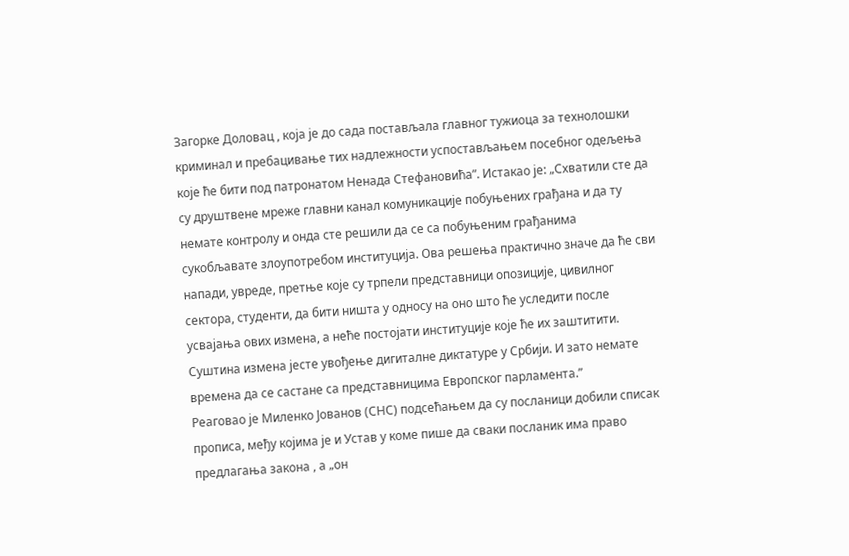Загорке Доловац , која је до сада постављала главног тужиоца за технолошки криминал и пребацивање тих надлежности успостављањем посебног одељења које ће бити под патронатом Ненада Стефановића”. Истакао је: „Схватили сте да су друштвене мреже главни канал комуникације побуњених грађана и да ту немате контролу и онда сте решили да се са побуњеним грађанима сукобљавате злоупотребом институција. Ова решења практично значе да ће сви напади, увреде, претње које су трпели представници опозиције, цивилног сектора, студенти, да бити ништа у односу на оно што ће уследити после усвајања ових измена, а неће постојати институције које ће их заштитити. Суштина измена јесте увођење дигиталне диктатуре у Србији. И зато немате времена да се састане са представницима Европског парламента.”
Реаговао је Миленко Јованов (СНС) подсећањем да су посланици добили списак прописа, међу којима је и Устав у коме пише да сваки посланик има право предлагања закона , а „он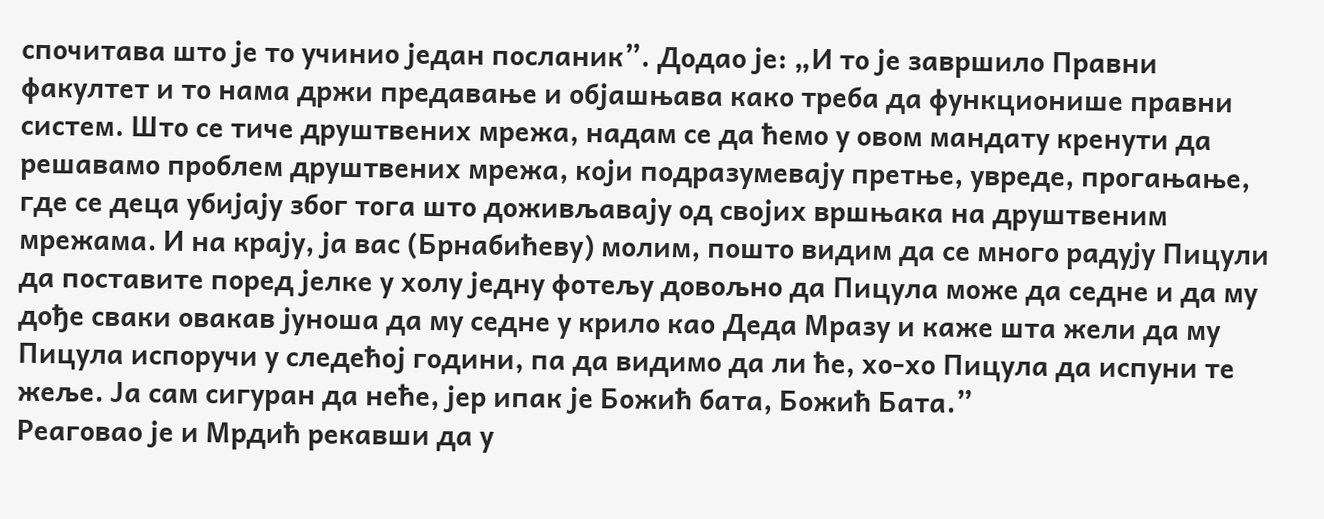спочитава што је то учинио један посланик”. Додао је: „И то је завршило Правни факултет и то нама држи предавање и објашњава како треба да функционише правни систем. Што се тиче друштвених мрежа, надам се да ћемо у овом мандату кренути да решавамо проблем друштвених мрежа, који подразумевају претње, увреде, прогањање, где се деца убијају због тога што доживљавају од својих вршњака на друштвеним мрежама. И на крају, ја вас (Брнабићеву) молим, пошто видим да се много радују Пицули да поставите поред јелке у холу једну фотељу довољно да Пицула може да седне и да му дође сваки овакав јуноша да му седне у крило као Деда Мразу и каже шта жели да му Пицула испоручи у следећој години, па да видимо да ли ће, хо-хо Пицула да испуни те жеље. Ја сам сигуран да неће, јер ипак је Божић бата, Божић Бата.”
Реаговао је и Мрдић рекавши да у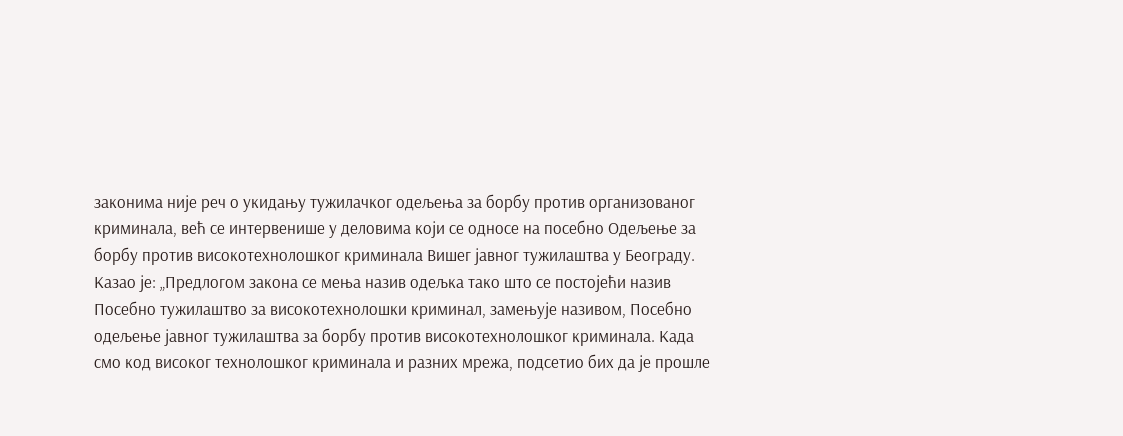законима није реч о укидању тужилачког одељења за борбу против организованог криминала, већ се интервенише у деловима који се односе на посебно Одељење за борбу против високотехнолошког криминала Вишег јавног тужилаштва у Београду. Казао је: „Предлогом закона се мења назив одељка тако што се постојећи назив Посебно тужилаштво за високотехнолошки криминал, замењује називом, Посебно одељење јавног тужилаштва за борбу против високотехнолошког криминала. Када смо код високог технолошког криминала и разних мрежа, подсетио бих да је прошле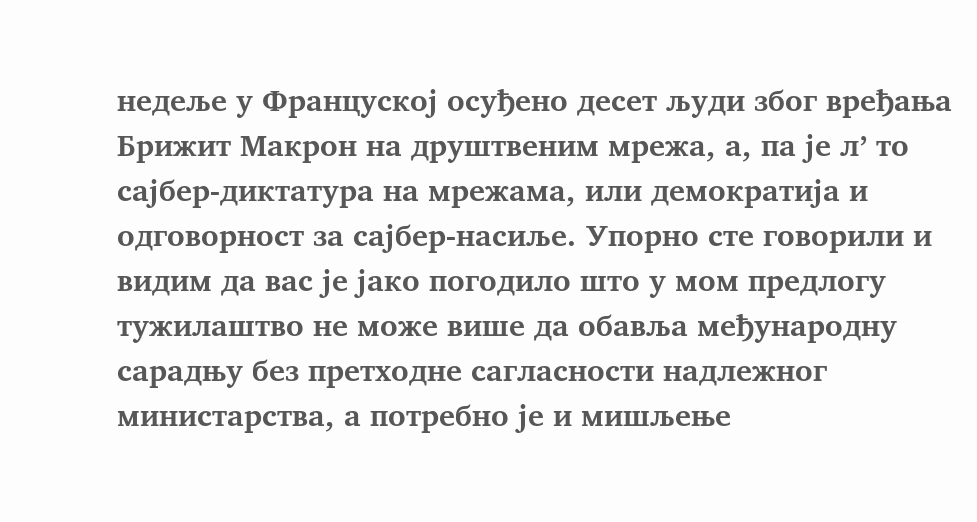недеље у Француској осуђено десет људи због вређања Брижит Макрон на друштвеним мрежа, а, па је л’ то сајбер-диктатура на мрежама, или демократија и одговорност за сајбер-насиље. Упорно сте говорили и видим да вас је јако погодило што у мом предлогу тужилаштво не може више да обавља међународну сарадњу без претходне сагласности надлежног министарства, а потребно је и мишљење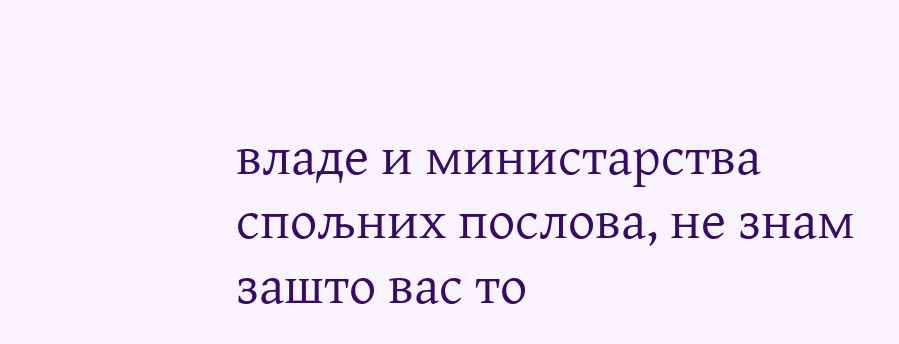владе и министарства спољних послова, не знам зашто вас то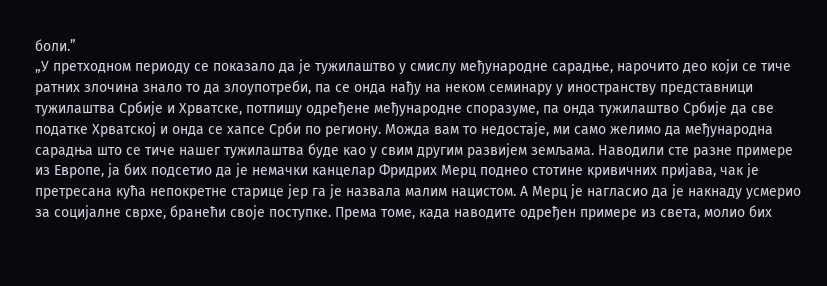боли.”
„У претходном периоду се показало да је тужилаштво у смислу међународне сарадње, нарочито део који се тиче ратних злочина знало то да злоупотреби, па се онда нађу на неком семинару у иностранству представници тужилаштва Србије и Хрватске, потпишу одређене међународне споразуме, па онда тужилаштво Србије да све податке Хрватској и онда се хапсе Срби по региону. Можда вам то недостаје, ми само желимо да међународна сарадња што се тиче нашег тужилаштва буде као у свим другим развијем земљама. Наводили сте разне примере из Европе, ја бих подсетио да је немачки канцелар Фридрих Мерц поднео стотине кривичних пријава, чак је претресана кућа непокретне старице јер га је назвала малим нацистом. А Мерц је нагласио да је накнаду усмерио за социјалне сврхе, бранећи своје поступке. Према томе, када наводите одређен примере из света, молио бих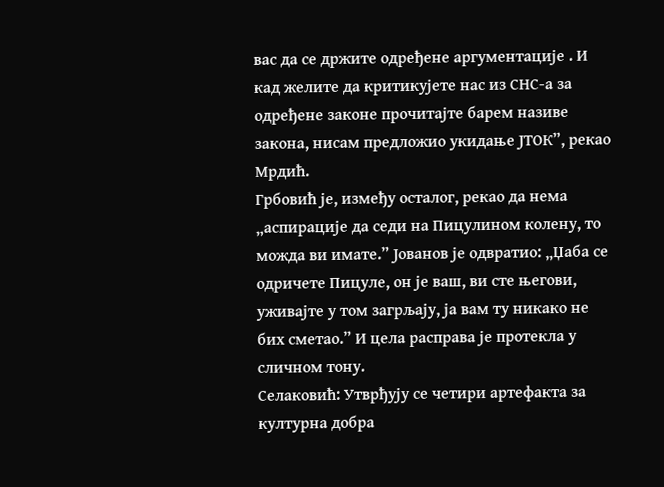вас да се држите одређене аргументације . И кад желите да критикујете нас из СНС-а за одређене законе прочитајте барем називе закона, нисам предложио укидање ЈТОК”, рекао Мрдић.
Грбовић је, између осталог, рекао да нема „аспирације да седи на Пицулином колену, то можда ви имате.” Јованов је одвратио: „Џаба се одричете Пицуле, он је ваш, ви сте његови, уживајте у том загрљају, ја вам ту никако не бих сметао.” И цела расправа је протекла у сличном тону.
Селаковић: Утврђују се четири артефакта за културна добра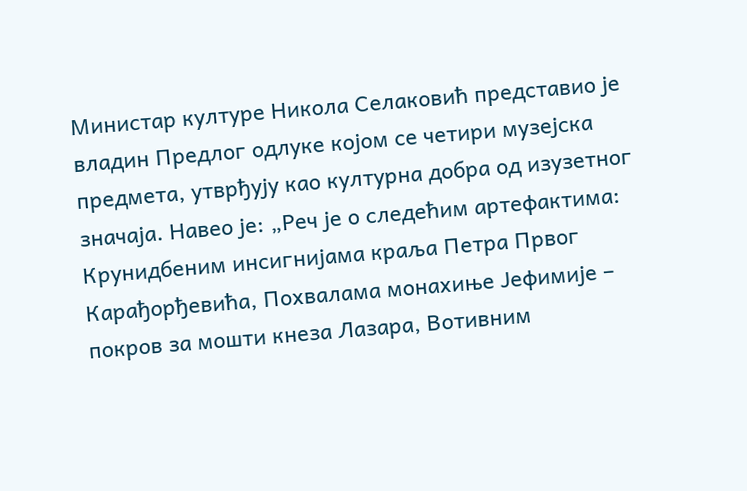Министар културе Никола Селаковић представио је владин Предлог одлуке којом се четири музејска предмета, утврђују као културна добра од изузетног значаја. Навео је: „Реч је о следећим артефактима: Крунидбеним инсигнијама краља Петра Првог Карађорђевића, Похвалама монахиње Јефимије – покров за мошти кнеза Лазара, Вотивним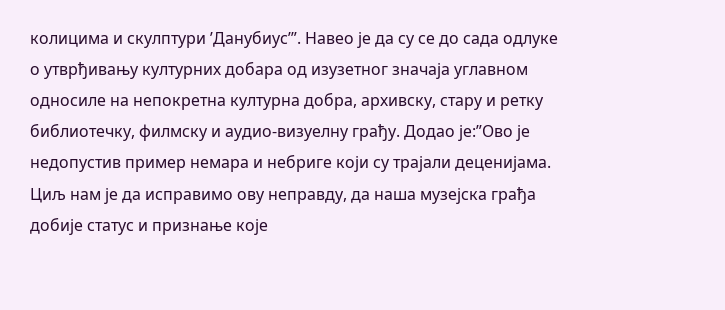колицима и скулптури ’Данубиус’”. Навео је да су се до сада одлуке о утврђивању културних добара од изузетног значаја углавном односиле на непокретна културна добра, архивску, стару и ретку библиотечку, филмску и аудио-визуелну грађу. Додао је:”Ово је недопустив пример немара и небриге који су трајали деценијама. Циљ нам је да исправимо ову неправду, да наша музејска грађа добије статус и признање које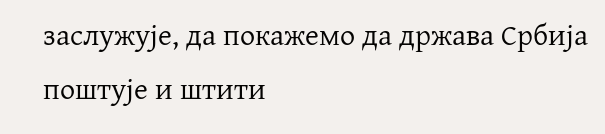заслужује, да покажемо да држава Србија поштује и штити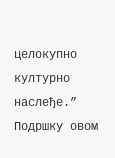целокупно културно наслеђе.” Подршку овом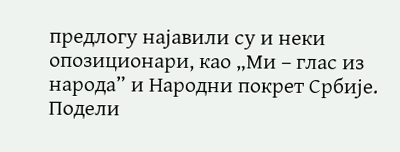предлогу најавили су и неки опозиционари, као „Ми – глас из народа” и Народни покрет Србије.
Подели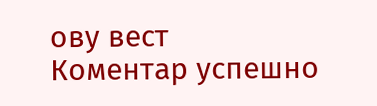ову вест
Комeнтар успeшно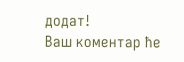додат!
Ваш комeнтар ћe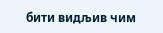бити видљив чим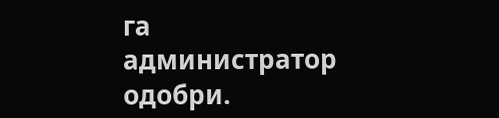га администратор одобри.